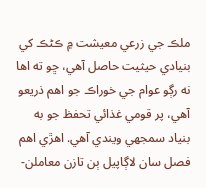ملڪ جي زرعي معيشت ۾ ڪڻڪ کي بنيادي حيثيت حاصل آهي، ڇو ته اها نه رڳو عوام جي خوراڪ جو اهم ذريعو آهي، پر قومي غذائي تحفظ جو به بنياد سمجهي ويندي آهي. اهڙي اهم فصل سان لاڳاپيل ٻن تازن معاملن-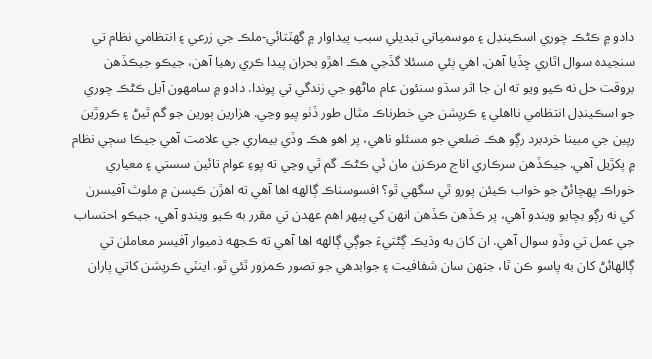دادو ۾ ڪڻڪ چوري اسڪينڊل ۽ موسمياتي تبديلي سبب پيداوار ۾ گهٽتائي-ملڪ جي زرعي ۽ انتظامي نظام تي سنجيده سوال اٿاري ڇڏيا آهن. اهي ٻئي مسئلا گڏجي هڪ اهڙو بحران پيدا ڪري رهيا آهن، جيڪو جيڪڏهن بروقت حل نه ڪيو ويو ته ان جا اثر سڌو سنئون عام ماڻهو جي زندگي تي پوندا. دادو ۾ سامهون آيل ڪڻڪ چوري جو اسڪينڊل انتظامي نااهلي ۽ ڪرپشن جي خطرناڪ مثال طور ڏٺو پيو وڃي. هزارين ٻورين جو گم ٿيڻ ۽ ڪروڙين رپين جي مبينا خردبرد رڳو هڪ ضلعي جو مسئلو ناهي، پر اهو هڪ وڏي بيماري جي علامت آهي جيڪا سڄي نظام ۾ پکڙيل آهي. جيڪڏهن سرڪاري اناج مرڪزن مان ئي ڪڻڪ گم ٿي وڃي ته پوءِ عوام تائين سستي ۽ معياري خوراڪ پهچائڻ جو خواب ڪيئن پورو ٿي سگهي ٿو؟ افسوسناڪ ڳالهه اها آهي ته اهڙن ڪيسن ۾ ملوث آفيسرن کي نه رڳو بچايو ويندو آهي، پر ڪڏهن ڪڏهن انهن کي ٻيهر اهم عهدن تي مقرر به ڪيو ويندو آهي، جيڪو احتساب جي عمل تي وڏو سوال آهي. ان کان به وڌيڪ ڳڻتيءَ جوڳي ڳالهه اها آهي ته ڪجهه ذميوار آفيسر معاملن تي ڳالهائڻ کان به پاسو ڪن ٿا، جنهن سان شفافيت ۽ جوابدهي جو تصور ڪمزور ٿئي ٿو. اينٽي ڪرپشن کاتي پاران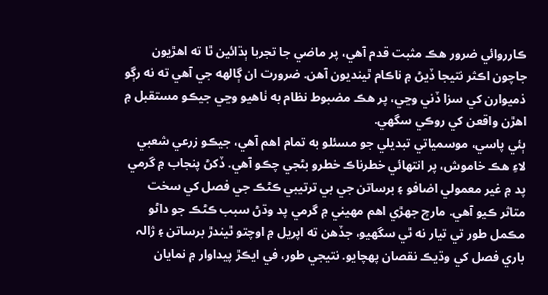ڪارروائي ضرور هڪ مثبت قدم آهي، پر ماضي جا تجربا ٻڌائين ٿا ته اهڙيون جاچون اڪثر نتيجا ڏيڻ ۾ ناڪام ٿينديون آهن. ضرورت ان ڳالهه جي آهي ته نه رڳو ذميوارن کي سزا ڏني وڃي، پر هڪ مضبوط نظام به ٺاهيو وڃي جيڪو مستقبل ۾ اهڙن واقعن کي روڪي سگهي.
ٻئي پاسي، موسمياتي تبديلي جو مسئلو به تمام اهم آهي، جيڪو زرعي شعبي لاءِ هڪ خاموش، پر انتهائي خطرناڪ خطرو بڻجي چڪو آهي. ڏکڻ پنجاب ۾ گرمي پد ۾ غير معمولي اضافو ۽ برساتن جي بي ترتيبي ڪڻڪ جي فصل کي سخت متاثر ڪيو آهي. مارچ جهڙي اهم مهيني ۾ گرمي پد وڌڻ سبب ڪڻڪ جو داڻو مڪمل طور تي تيار نه ٿي سگهيو، جڏهن ته اپريل ۾ اوچتو ٿيندڙ برساتن ۽ ژالہ باري فصل کي وڌيڪ نقصان پهچايو. نتيجي طور، في ايڪڙ پيداوار ۾ نمايان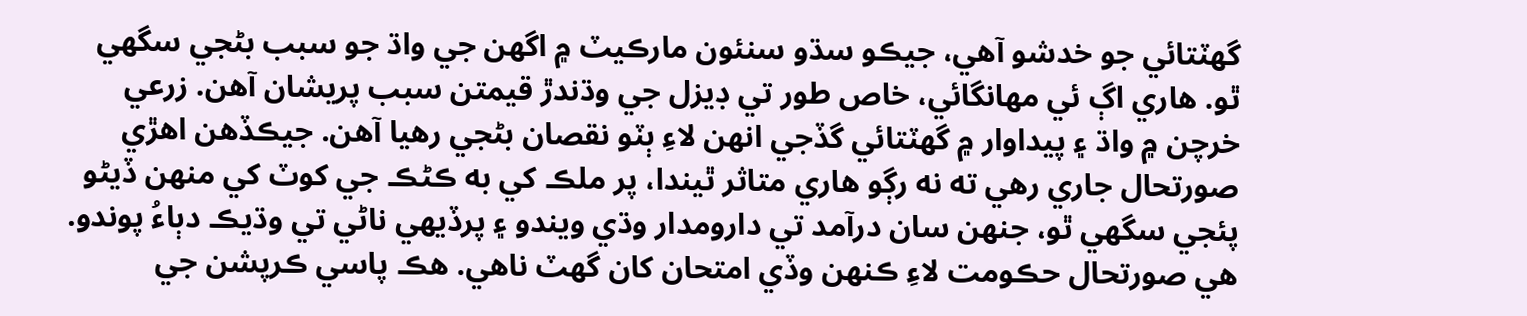گهٽتائي جو خدشو آهي، جيڪو سڌو سنئون مارڪيٽ ۾ اگهن جي واڌ جو سبب بڻجي سگهي ٿو. هاري اڳ ئي مهانگائي، خاص طور تي ڊيزل جي وڌندڙ قيمتن سبب پريشان آهن. زرعي خرچن ۾ واڌ ۽ پيداوار ۾ گهٽتائي گڏجي انهن لاءِ ٻٽو نقصان بڻجي رهيا آهن. جيڪڏهن اهڙي صورتحال جاري رهي ته نه رڳو هاري متاثر ٿيندا، پر ملڪ کي به ڪڻڪ جي کوٽ کي منهن ڏيڻو پئجي سگهي ٿو، جنهن سان درآمد تي دارومدار وڌي ويندو ۽ پرڏيهي ناڻي تي وڌيڪ دٻاءُ پوندو.
هي صورتحال حڪومت لاءِ ڪنهن وڏي امتحان کان گهٽ ناهي. هڪ پاسي ڪرپشن جي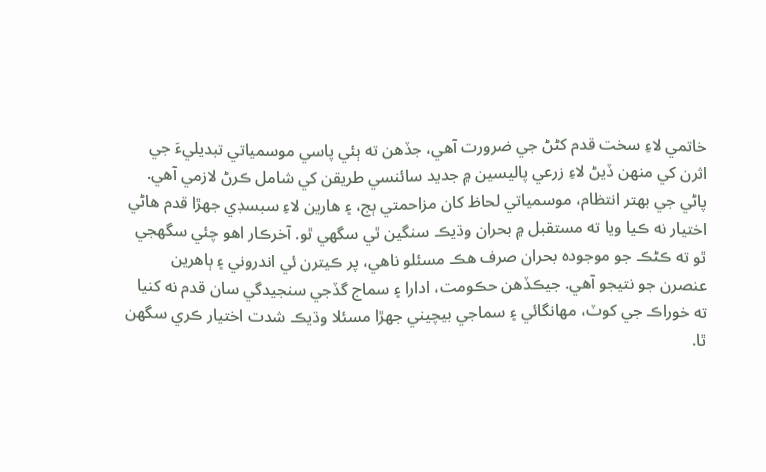خاتمي لاءِ سخت قدم کڻڻ جي ضرورت آهي، جڏهن ته ٻئي پاسي موسمياتي تبديليءَ جي اثرن کي منهن ڏيڻ لاءِ زرعي پاليسين ۾ جديد سائنسي طريقن کي شامل ڪرڻ لازمي آهي. پاڻي جي بهتر انتظام، موسمياتي لحاظ کان مزاحمتي ٻج، ۽ هارين لاءِ سبسڊي جهڙا قدم هاڻي اختيار نه ڪيا ويا ته مستقبل ۾ بحران وڌيڪ سنگين ٿي سگهي ٿو. آخرڪار اهو چئي سگهجي ٿو ته ڪڻڪ جو موجوده بحران صرف هڪ مسئلو ناهي، پر ڪيترن ئي اندروني ۽ ٻاهرين عنصرن جو نتيجو آهي. جيڪڏهن حڪومت، ادارا ۽ سماج گڏجي سنجيدگي سان قدم نه کنيا ته خوراڪ جي کوٽ، مهانگائي ۽ سماجي بيچيني جهڙا مسئلا وڌيڪ شدت اختيار ڪري سگهن ٿا.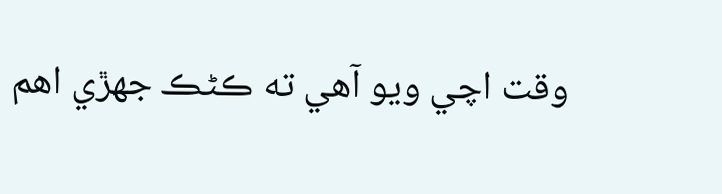وقت اچي ويو آهي ته ڪڻڪ جهڙي اهم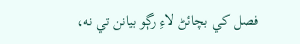فصل کي بچائڻ لاءِ رڳو بيانن تي نه،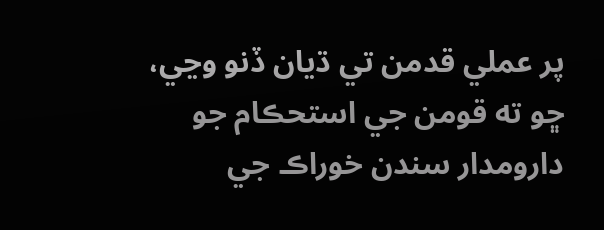پر عملي قدمن تي ڌيان ڏنو وڃي، ڇو ته قومن جي استحڪام جو دارومدار سندن خوراڪ جي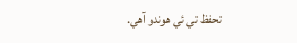تحفظ تي ئي هوندو آهي.